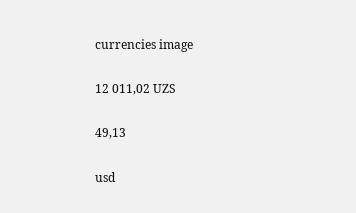currencies image

12 011,02 UZS

49,13

usd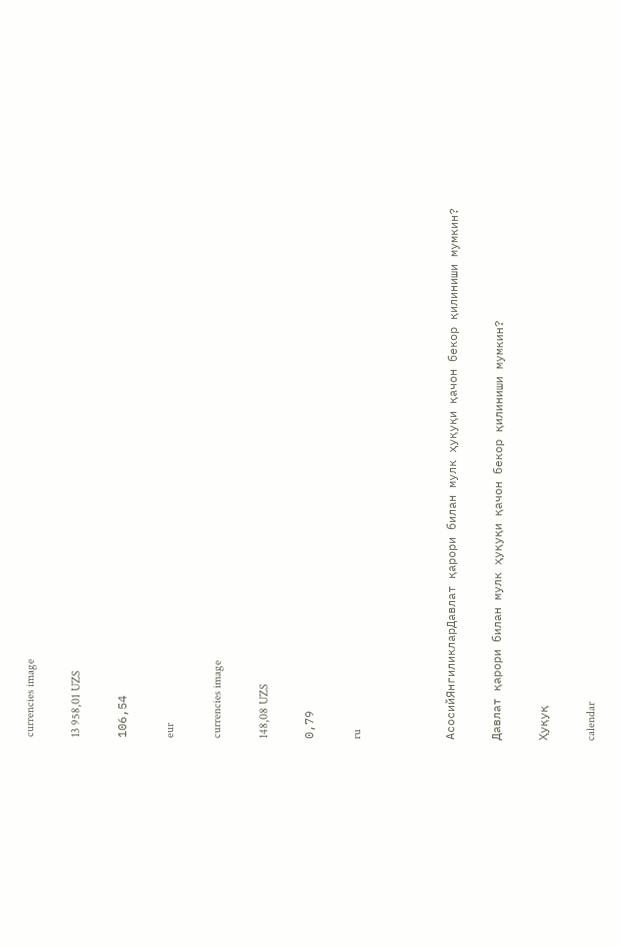currencies image

13 958,01 UZS

106,54

eur

currencies image

148,08 UZS

0,79

ru



АсосийЯнгиликларДавлат қарори билан мулк ҳуқуқи қачон бекор қилиниши мумкин?

Давлат қарори билан мулк ҳуқуқи қачон бекор қилиниши мумкин?

Ҳуқуқ

calendar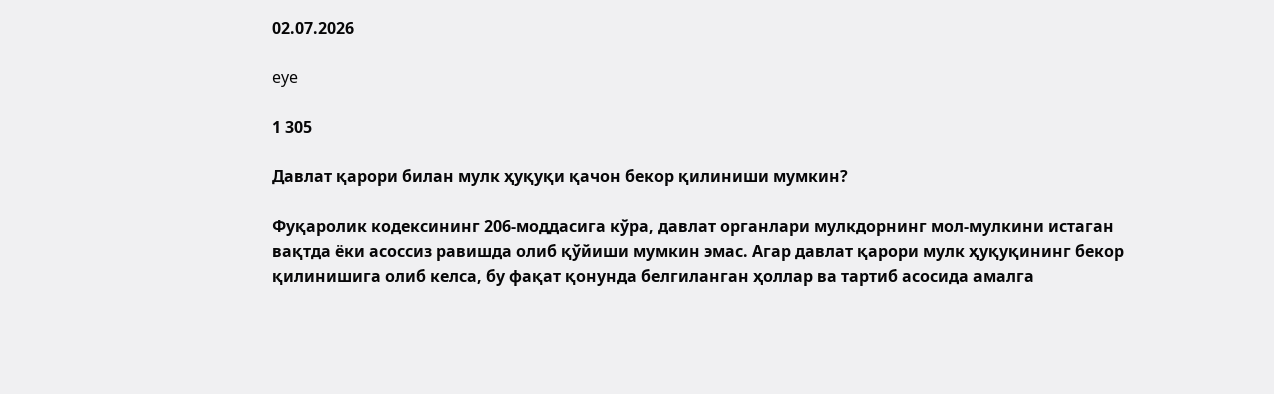02.07.2026

eye

1 305

Давлат қарори билан мулк ҳуқуқи қачон бекор қилиниши мумкин?

Фуқаролик кодексининг 206-моддасига кўра, давлат органлари мулкдорнинг мол-мулкини истаган вақтда ёки асоссиз равишда олиб қўйиши мумкин эмас. Агар давлат қарори мулк ҳуқуқининг бекор қилинишига олиб келса, бу фақат қонунда белгиланган ҳоллар ва тартиб асосида амалга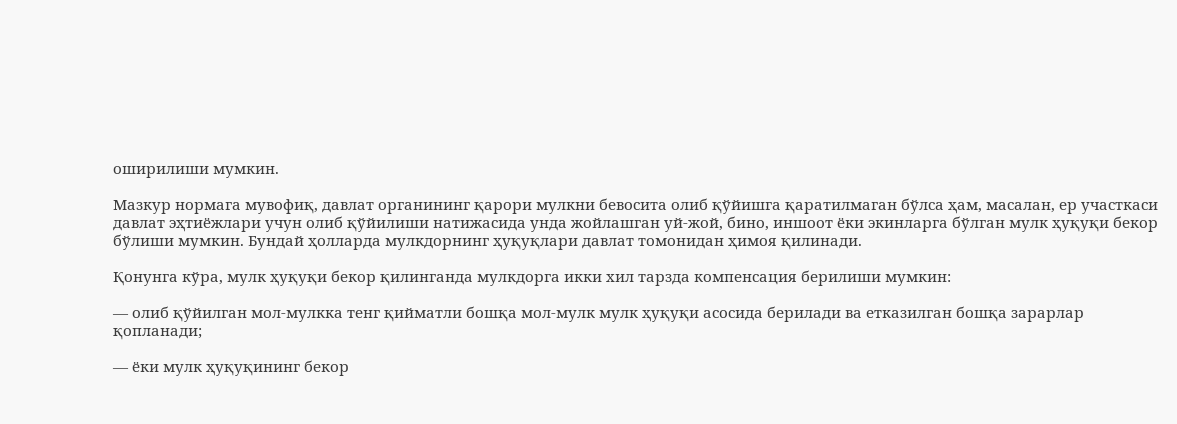оширилиши мумкин.

Мазкур нормага мувофиқ, давлат органининг қарори мулкни бевосита олиб қўйишга қаратилмаган бўлса ҳам, масалан, ер участкаси давлат эҳтиёжлари учун олиб қўйилиши натижасида унда жойлашган уй-жой, бино, иншоот ёки экинларга бўлган мулк ҳуқуқи бекор бўлиши мумкин. Бундай ҳолларда мулкдорнинг ҳуқуқлари давлат томонидан ҳимоя қилинади.

Қонунга кўра, мулк ҳуқуқи бекор қилинганда мулкдорга икки хил тарзда компенсация берилиши мумкин:

— олиб қўйилган мол-мулкка тенг қийматли бошқа мол-мулк мулк ҳуқуқи асосида берилади ва етказилган бошқа зарарлар қопланади;

— ёки мулк ҳуқуқининг бекор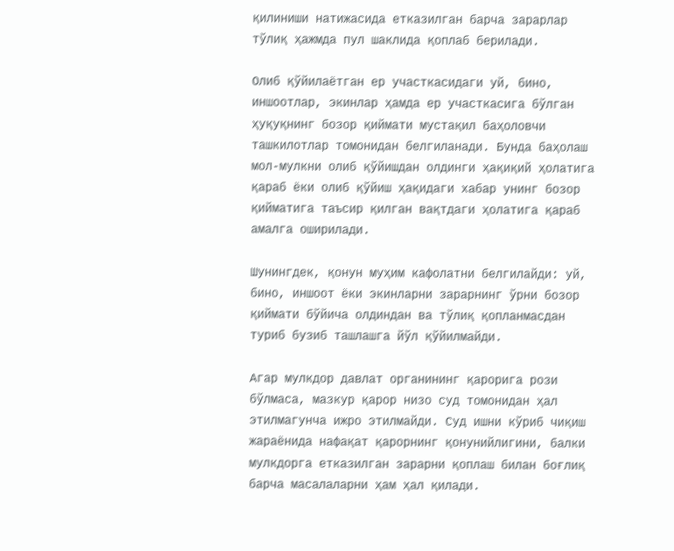қилиниши натижасида етказилган барча зарарлар тўлиқ ҳажмда пул шаклида қоплаб берилади.

Олиб қўйилаётган ер участкасидаги уй, бино, иншоотлар, экинлар ҳамда ер участкасига бўлган ҳуқуқнинг бозор қиймати мустақил баҳоловчи ташкилотлар томонидан белгиланади. Бунда баҳолаш мол-мулкни олиб қўйишдан олдинги ҳақиқий ҳолатига қараб ёки олиб қўйиш ҳақидаги хабар унинг бозор қийматига таъсир қилган вақтдаги ҳолатига қараб амалга оширилади.

Шунингдек, қонун муҳим кафолатни белгилайди: уй, бино, иншоот ёки экинларни зарарнинг ўрни бозор қиймати бўйича олдиндан ва тўлиқ қопланмасдан туриб бузиб ташлашга йўл қўйилмайди.

Агар мулкдор давлат органининг қарорига рози бўлмаса, мазкур қарор низо суд томонидан ҳал этилмагунча ижро этилмайди. Суд ишни кўриб чиқиш жараёнида нафақат қарорнинг қонунийлигини, балки мулкдорга етказилган зарарни қоплаш билан боғлиқ барча масалаларни ҳам ҳал қилади.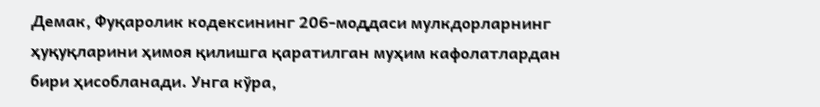Демак, Фуқаролик кодексининг 206-моддаси мулкдорларнинг ҳуқуқларини ҳимоя қилишга қаратилган муҳим кафолатлардан бири ҳисобланади. Унга кўра,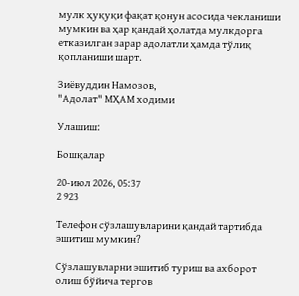мулк ҳуқуқи фақат қонун асосида чекланиши мумкин ва ҳар қандай ҳолатда мулкдорга етказилган зарар адолатли ҳамда тўлиқ қопланиши шарт.

Зиёвуддин Намозов,
"Адолат" МҲАМ ходими

Улашиш:

Бошқалар

20-июл 2026, 05:37
2 923

Телефон сўзлашувларини қандай тартибда эшитиш мумкин?

Сўзлашувларни эшитиб туриш ва ахборот олиш бўйича тергов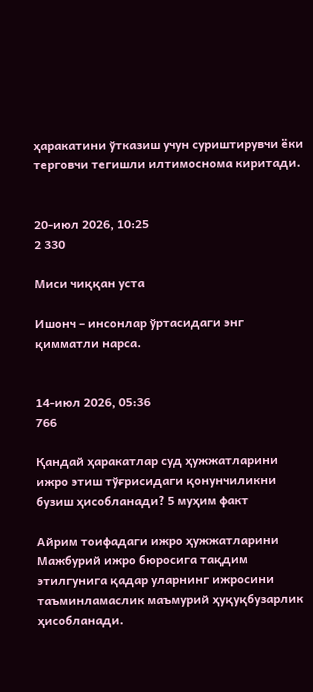ҳаракатини ўтказиш учун суриштирувчи ёки терговчи тегишли илтимоснома киритади.


20-июл 2026, 10:25
2 330

Миси чиққан уста

Ишонч – инсонлар ўртасидаги энг қимматли нарса.


14-июл 2026, 05:36
766

Қандай ҳаракатлар суд ҳужжатларини ижро этиш тўғрисидаги қонунчиликни бузиш ҳисобланади? 5 муҳим факт

Айрим тоифадаги ижро ҳужжатларини Мажбурий ижро бюросига тақдим этилгунига қадар уларнинг ижросини таъминламаслик маъмурий ҳуқуқбузарлик ҳисобланади.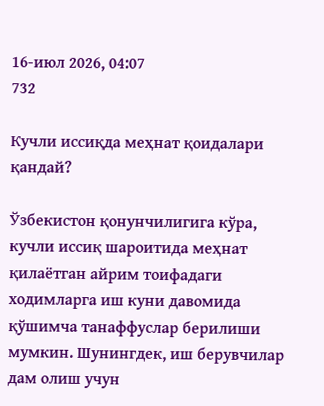16-июл 2026, 04:07
732

Кучли иссиқда меҳнат қоидалари қандай?

Ўзбекистон қонунчилигига кўра, кучли иссиқ шароитида меҳнат қилаётган айрим тоифадаги ходимларга иш куни давомида қўшимча танаффуслар берилиши мумкин. Шунингдек, иш берувчилар дам олиш учун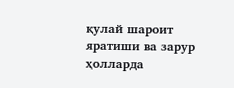қулай шароит яратиши ва зарур ҳолларда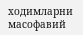ходимларни масофавий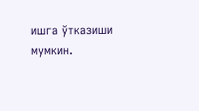ишга ўтказиши мумкин.